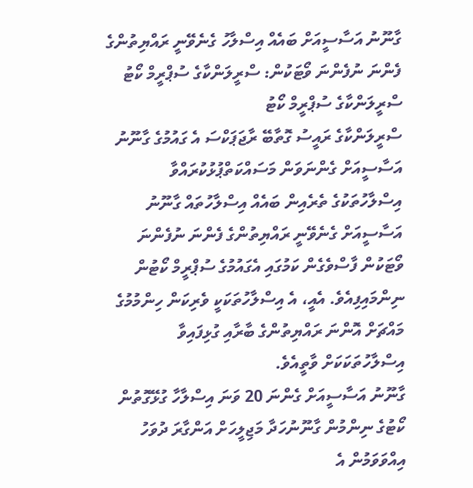ގާނޫނު އަސާސީއަށް ބައެއް އިސްލާހު ގެނެވޭނީ ރައްޔިތުންގެ ފެންނަ ނުފެންނަ ވޯޓަކުން: ސްރީލަންކާގެ ސުޕްރީމް ކޯޓު
ސްރީލަންކާގެ ސުޕްރީމް ކޯޓު
ސްރީލަންކާގެ ރައީސު ގޮތާބޭ ރާޖަޕަކްސަ އެ ގައުމުގެ ގާނޫނު އަސާސީއަށް ގެންނަވަން މަސައްކަތްޕުޅުކުރައްވާ އިސްލާހުތަކުގެ ތެރެއިން ބައެއް އިސްލާހުތައް ގާނޫނު އަސާސީއަށް ގެނެވޭނީ ރައްޔިތުންގެ ފެންނަ ނުފެންނަ ވޯޓަކުން ފާސްވެގެން ކަމުގައި އެގައުމުގެ ސުޕްރީމް ކޯޓުން ނިންމައިފިއެވެ. އެއީ، އެ އިސްލާހުތަކަކީ ވެރިކަން ހިންމުމުގެ މައްޗަށް އޮންނަ ރައްޔިތުންގެ ބާރާއި ގުޅިފައިވާ އިސްލާހުތަކަކަށް ވާތީއެވެ.
ގާނޫނު އަސާސީއަށް ގެންނަ 20 ވަނަ އިސްލާހާ ގުޅޭގޮތުން ކޯޓުގެ ނިންމުން ގާނޫނުހަދާ މަޖިލީހަށް އަންގާރަ ދުވަހު އިއްވަވަމުން އެ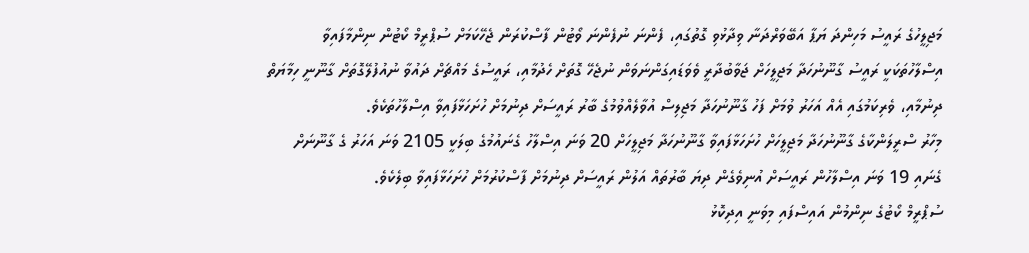މަޖިލީހުގެ ރައީސު މަހިންދަ ޔަޕާ އަބޭވަރްދަނާ ވިދާޅުވި ގޮތުގައި، ފެންނަ ނުފެންނަ ވޯޓުން ފާސްކުރަން ޖެހޭކަމަށް ސުޕްރީމް ކޯޓުން ނިންމާފައިވާ އިސްލާހުތަކަކީ ރައީސު ގާނޫނުހަދާ މަޖިލީހަށް ޖަވާބުދާރީ ވެވަޑައިގަންނަވަން ނުޖެހޭ ގޮތަށް ހެދުމާއި، ރައީސުގެ މައްޗަށް ދައުވާ ނުއުފުލޭގޮތަށް ގާނޫނީ ހިމާޔަތް ދިނުމާއި، ވެރިކަމުގައި އެއް އަހަރު ވުމަށް ފަހު ގާނޫނުހަދާ މަޖިލިސް އުވާލެއްވުމުގެ ބާރު ރައީސަށް ދިނުމަށް ހުށަހަޅާފައިވާ އިސްލާހުތަކެވެ.
މިހާރު ސްރީލަންކާގެ ގާނޫނުހަދާ މަޖިލީހަށް ހުށަހަޅާފައިވާ ގާނޫނުހަދާ މަޖިލީހަށް 20 ވަނަ އިސްލާހު ގެނައުމުގެ ބިލަކީ 2105 ވަނަ އަހަރު ގެ ގާނޫނަށް ގެނައި 19 ވަނަ އިސްލާހުން ރައީސަށް އުނިވެގެން ދިޔަ ބާރުތައް އަލުން ރައީސަށް ދިނުމަށް ފާސްކުރުމަށް ހުށަހަޅާފައިވާ ބިލެކެވެ.
ސުޕްރީމް ކޯޓުގެ ނިންމުން އައިސްފައި މިވަނީ އިދިކޮޅު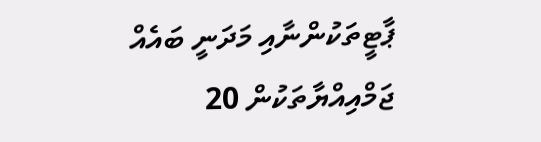ޕާޓީތަކުންނާއި މަދަނީ ބައެއް ޖަމްއިއްޔާތަކުން 20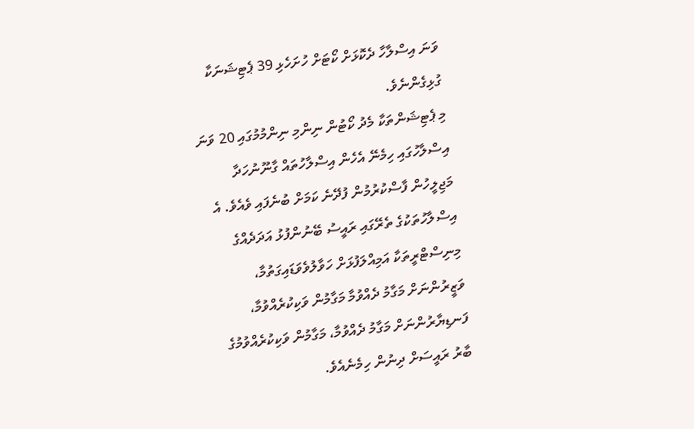ވަނަ އިސްލާހާ ދެކޮޅަށް ކޯޓަށް ހުށަހެޅި 39 ޕެޓިޝަނަކާ ގުޅިގެންނެވެ.
މި ޕެޓިޝަންތަކާ މެދު ކޯޓުން ނިންމި ނިންމުމުގައި 20 ވަނަ އިސްލާހުގައި ހިމެނޭ އެހެން އިސްލާހުތައް ގާނޫނުހަދާ މަޖިލީހުން ފާސްކުރުމުން ފުދޭނެ ކަމަށް ބުނެފައި ވެއެވެ. އެ އިސްލާހުތަކުގެ ތެރޭގައި ރައީސު ބޭނުންފުޅު އަދަދެއްގެ މިނިސްޓްރީތަކާ އަމިއްލަފުޅަށް ހަވާލުވެވަޑައިގަތުމާ، ވަޒީރުންނަށް މަގާމު ދެއްވުމާ މަގާމުން ވަކިކުރެއްވުމާ، ފަނޑިޔާރުންނަށް މަގާމު ދެއްވުމާ، މަގާމުން ވަކިކުރެއްވުމުގެ ބާރު ރައީސަށް ދިނުން ހިމެނެއެވެ.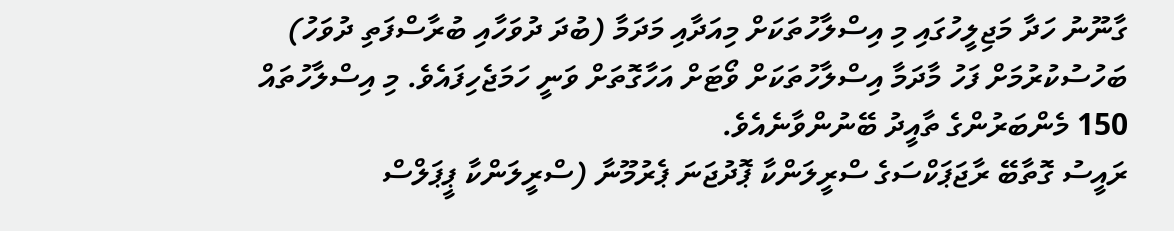ގާނޫނު ހަދާ މަޖިލީހުގައި މި އިސްލާހުތަކަށް މިއަދާއި މަދަމާ (ބުދަ ދުވަހާއި ބުރާސްފަތި ދުވަހު) ބަހުސުކުރުމަށް ފަހު މާދަމާ އިސްލާހުތަކަށް ވޯޓަށް އަހާގޮތަށް ވަނީ ހަމަޖެހިފައެވެ. މި އިސްލާހުތައް 150 މެންބަރުންގެ ތާއީދު ބޭނުންވާނެއެވެ.
ރައީސު ގޮތާބޭ ރާޖަޕަކްސަގެ ސްރީލަންކާ ޕޮދުޖަނަ ޕެރުމޫނާ (ސްރީލަންކާ ޕީޕަލްސް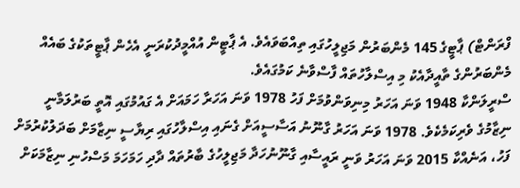ފްރަންޓް) ޕާޓީގެ 145 މެންބަރުން މަޖިލީހުގައި ތިއްބަވައެވެ. އެ ޕާޓީން އުއްމީދުކުރަނީ އެހެން ޕާޓީތަކުގެ ބައެއް މެންބަރުންގެ ތާއީދާއެކު މި އިސްލާހުތައް ފާސްވާނެ ކަމުގައެވެ.
ސްރީލަންކާ 1948 ވަނަ އަހަރު މިނިވަންވުމަށް ފަހު 1978 ވަނަ އަހަރާ ހަމައަށް އެ ގައުމުގައި އޮތީ ބަރުލަމާނީ ނިޒާމުގެ ވެރިކަމެކެވެ. 1978 ވަނަ އަހަރު ގާނޫނު އަސާސީއަށް ގެނައި އިސްލާހުގައި ރިޔާސީ ނިޒާމަށް ބަދަލުކުރުމަށް ފަހު، އަނެއްކާ 2015 ވަނަ އަހަރު ވަނީ ރައީސާއި ގާނޫނުހަދާ މަޖިލީހުގެ ބާރުތައް ދާދި ހަމަހަމަ މަސްހުނި ނިޒާމަކަށް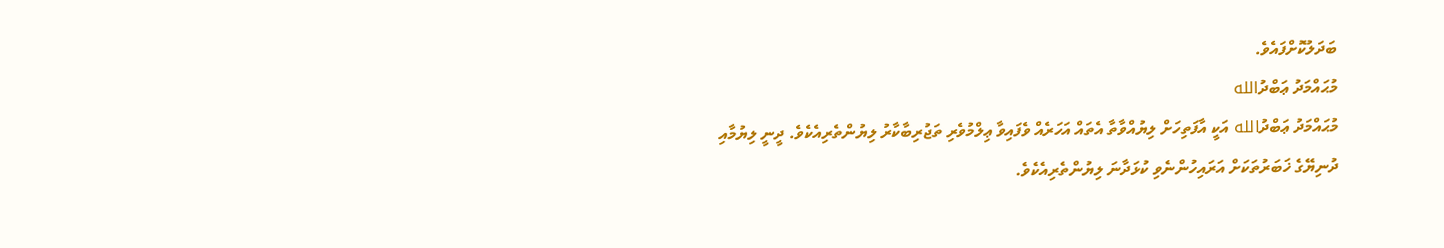ބަދަލުކޮށްފައެވެ.
މުޙައްމަދު ޢަބްދުالله
މުޙައްމަދު ޢަބްދުالله އަކީ އާފަތިހަށް ލިޔުއްވާތާ އެތައް އަހަރެއް ވެފައިވާ ޢިލްމުވެރި ތަޖުރިބާކާރު ލިޔުންތެރިއެކެވެ. ދީނީ ލިޔުމާއި ދުނިޔޭގެ ޚަބަރުތަކަށް އަރައިހުންނެވި ކުޅަދާނަ ލިޔުންތެރިއެކެވެ.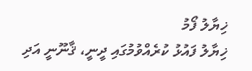ޚިޔާލު ފޯމު
ޚިޔާލު ފައުޅު ކުރެއްވުމުގައި ދީނީ، ޤާނޫނީ އަދި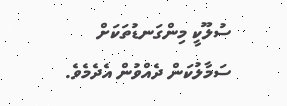ސުލޫކީ މިންގަނޑުތަކަށް ސަމާލުކަން ދެއްވުން އެދެމެވެ.